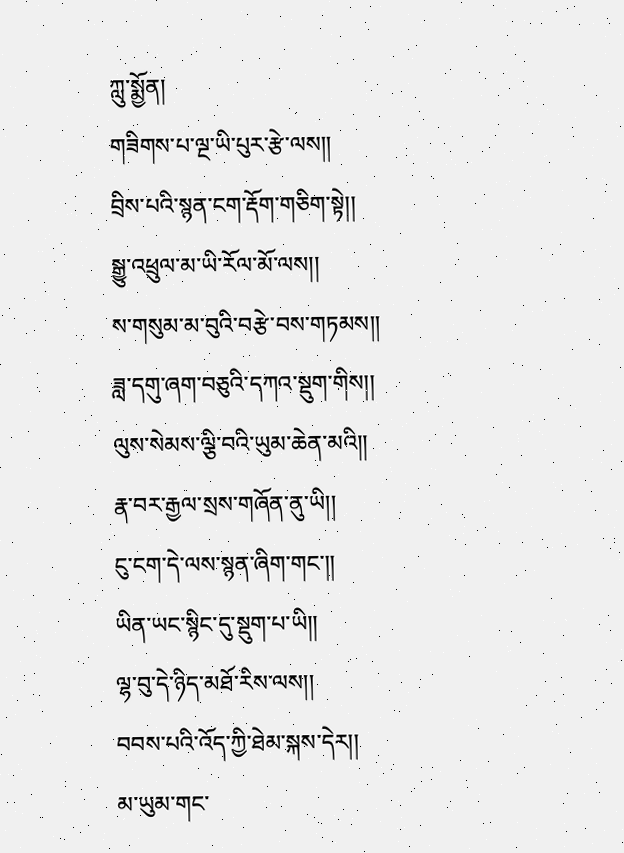ཀླུ་སྨྱོན།
གཟིགས་པ་ལྔ་ཡི་པུར་རྩེ་ལས།།
བྲིས་པའི་སྙན་ངག་རྡོག་གཅིག་སྟེ།།
སྒྱུ་འཕྲུལ་མ་ཡི་རོལ་མོ་ལས།།
ས་གསུམ་མ་བུའི་བརྩེ་བས་གཏམས།།
ཟླ་དགུ་ཞག་བཅུའི་དཀའ་སྡུག་གིས།།
ལུས་སེམས་ལྕི་བའི་ཡུམ་ཆེན་མའི།།
རྣ་བར་རྒྱལ་སྲས་གཞོན་ནུ་ཡི།།
ངུ་ངག་དེ་ལས་སྙན་ཞིག་གང་།།
ཡིན་ཡང་སྙིང་དུ་སྡུག་པ་ཡི།།
ལྷ་བུ་དེ་ཉིད་མཐོ་རིས་ལས།།
བབས་པའི་འོད་ཀྱི་ཐེམ་སྐས་དེར།།
མ་ཡུམ་གང་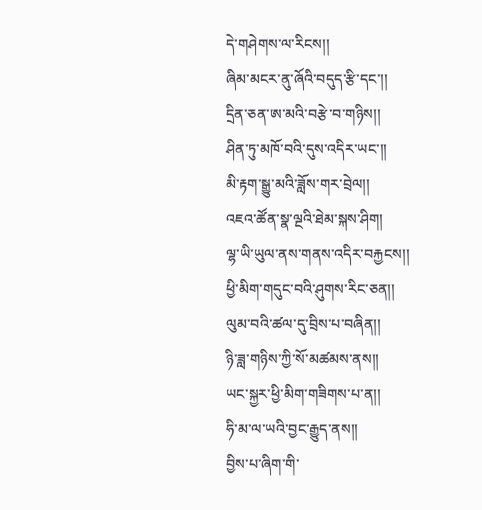དེ་གཤེགས་ལ་རིངས།།
ཞིམ་མངར་ནུ་ཞོའི་བདུད་རྩི་དང་།།
དྲིན་ཅན་ཨ་མའི་བརྩེ་བ་གཉིས།།
ཤིན་ཏུ་མཁོ་བའི་དུས་འདིར་ཡང་།།
མི་རྟག་སྒྱུ་མའི་ཟློས་གར་བྲེལ།།
འཇའ་ཚོན་སྣ་ལྔའི་ཐེམ་སྐས་ཤིག།
ལྷ་ཡི་ཡུལ་ནས་གནས་འདིར་བརྐྱངས།།
ཕྱི་མིག་གདུང་བའི་ཤུགས་རིང་ཅན།།
ལུམ་བའི་ཚལ་དུ་བྲིས་པ་བཞིན།།
ཉི་ཟླ་གཉིས་ཀྱི་སོ་མཚམས་ནས།།
ཡང་སྐྱར་ཕྱི་མིག་གཟིགས་པ་ན།།
ཧི་མ་ལ་ཡའི་བྱང་རྒྱུད་ནས།།
བྱིས་པ་ཞིག་གི་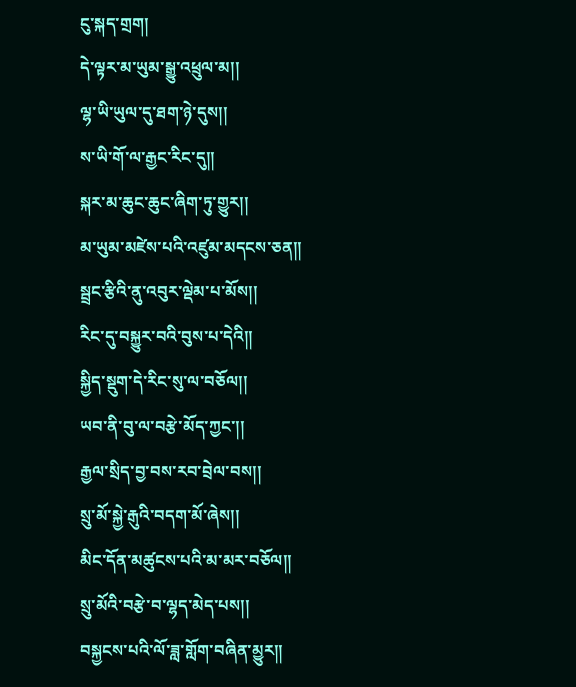ངུ་སྐད་གྲག།
དེ་ལྟར་མ་ཡུམ་སྒྱུ་འཕྲུལ་མ།།
ལྷ་ཡི་ཡུལ་དུ་ཐག་ཉེ་དུས།།
ས་ཡི་གོ་ལ་རྒྱང་རིང་དུ།།
སྐར་མ་ཆུང་ཆུང་ཞིག་ཏུ་གྱུར།།
མ་ཡུམ་མཛེས་པའི་འཛུམ་མདངས་ཅན།།
སྦྲང་རྩིའི་ནུ་འབུར་ལྡེམ་པ་མོས།།
རིང་དུ་བསྐྱུར་བའི་བུས་པ་དེའི།།
སྐྱིད་སྡུག་དེ་རིང་སུ་ལ་བཅོལ།།
ཡབ་ནི་བུ་ལ་བརྩེ་མོད་ཀྱང་།།
རྒྱལ་སྲིད་བྱ་བས་རབ་བྲེལ་བས།།
སྲུ་མོ་སྐྱེ་རྒུའི་བདག་མོ་ཞེས།།
མིང་དོན་མཚུངས་པའི་མ་མར་བཅོལ།།
སྲུ་མོའི་བརྩེ་བ་ལྷད་མེད་པས།།
བསྐྱངས་པའི་ལོ་ཟླ་གློག་བཞིན་མྱུར།།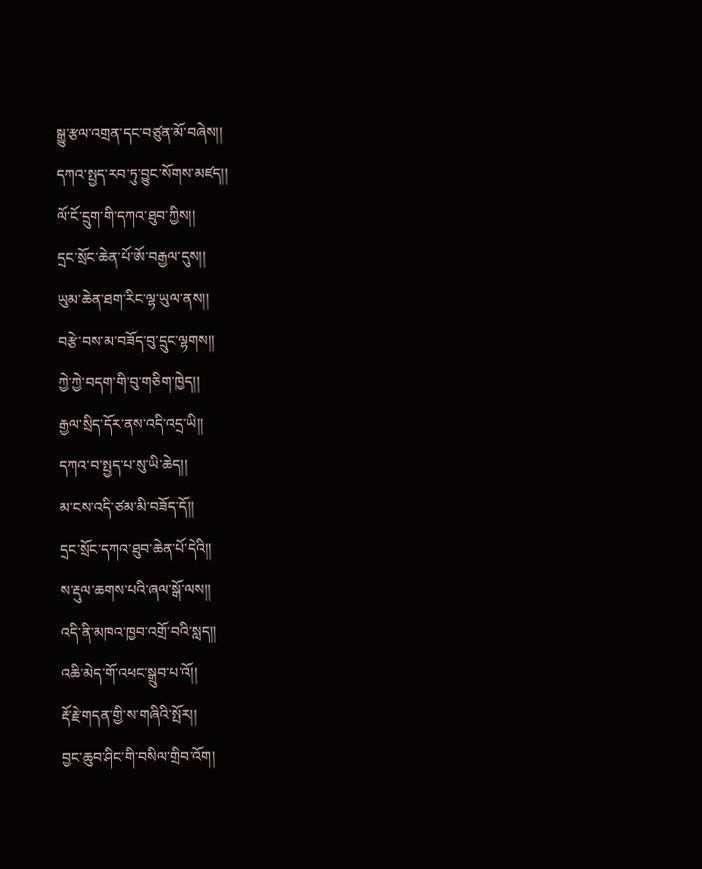སྒྱུ་རྩལ་འགྲན་དང་བཙུན་མོ་བཞེས།།
དཀའ་སྤྱད་རབ་ཏུ་བྱུང་སོགས་མཛད།།
ལོ་ངོ་དྲུག་གི་དཀའ་ཐུབ་ཀྱིས།།
དྲང་སྲོང་ཆེན་པོ་ཨོ་བརྒྱལ་དུས།།
ཡུམ་ཆེན་ཐག་རིང་ལྷ་ཡུལ་ནས།།
བརྩེ་བས་མ་བཟོད་བུ་དྲུང་ལྷགས།།
ཀྱེ་ཀྱེ་བདག་གི་བུ་གཅིག་ཁྱེད།།
རྒྱལ་སྲིད་དོར་ནས་འདི་འདྲ་ཡི།།
དཀའ་བ་སྤྱད་པ་སུ་ཡི་ཆེད།།
མ་ངས་འདི་ཙམ་མི་བཟོད་དོ།།
དྲང་སྲོང་དཀའ་ཐུབ་ཆེན་པོ་དེའི།།
ས་རྡུལ་ཆགས་པའི་ཞལ་སྒོ་ལས།།
འདི་ནི་མཁའ་ཁྱབ་འགྲོ་བའི་སླད།།
འཆི་མེད་གོ་འཕང་སྒྲུབ་པ་འོ།།
རྡོ་རྗེ་གདན་གྱི་ས་གཞིའི་སྤོར།།
བྱང་ཆུབ་ཤིང་གི་བསིལ་གྲིབ་འོག།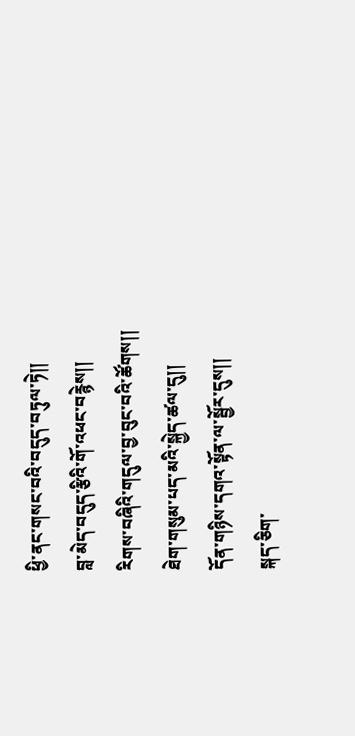ཕྱི་ནང་གསང་བའི་བདུད་བཏུལ་ཏེ།།
བླ་མེད་བདུད་རྩིའི་གོ་འཕང་བརྙེས།།
རིགས་བཞིའི་གདུལ་བྱ་བུང་བའི་ཚོགས།།
ཐེག་གསུམ་པད་མའི་སྐྱེད་ཚལ་དུ།།
དོན་གཉིས་དགའ་སྟོན་ལ་སྦྱོར་དུས།།
སྐད་ཅིག་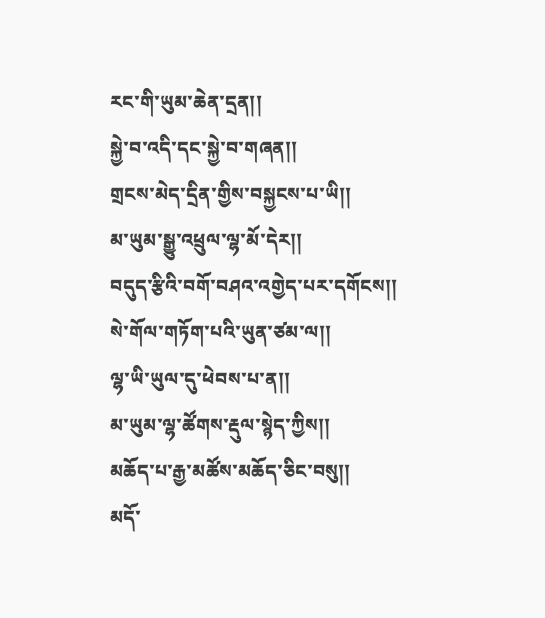རང་གི་ཡུམ་ཆེན་དྲན།།
སྐྱེ་བ་འདི་དང་སྐྱེ་བ་གཞན།།
གྲངས་མེད་དྲིན་གྱིས་བསྐྱངས་པ་ཡི།།
མ་ཡུམ་སྒྱུ་འཕྲུལ་ལྷ་མོ་དེར།།
བདུད་རྩིའི་བགོ་བཤའ་འགྱེད་པར་དགོངས།།
སེ་གོལ་གཏོག་པའི་ཡུན་ཙམ་ལ།།
ལྷ་ཡི་ཡུལ་དུ་ཕེབས་པ་ན།།
མ་ཡུམ་ལྷ་ཚོགས་རྡུལ་སྙེད་ཀྱིས།།
མཆོད་པ་རྒྱ་མཚོས་མཆོད་ཅིང་བསུ།།
མདོ་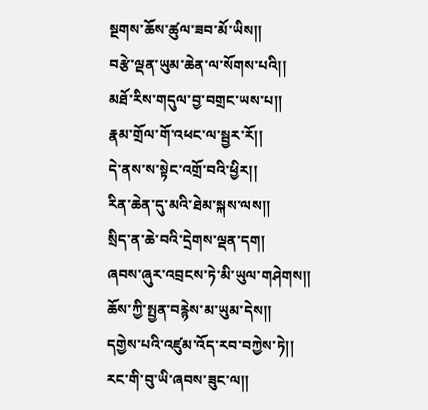སྔགས་ཆོས་ཚུལ་ཟབ་མོ་ཡིས།།
བརྩེ་ལྡན་ཡུམ་ཆེན་ལ་སོགས་པའི།།
མཐོ་རིས་གདུལ་བྱ་བགྲང་ཡས་པ།།
རྣམ་གྲོལ་གོ་འཕང་ལ་སྦྱར་རོ།།
དེ་ནས་ས་སྟེང་འགྲོ་བའི་ཕྱིར།།
རིན་ཆེན་དུ་མའི་ཐེམ་སྐས་ལས།།
སྲིད་ན་ཆེ་བའི་དྲེགས་ལྡན་དག།
ཞབས་ཞུར་འབྲངས་ཏེ་མི་ཡུལ་གཤེགས།།
ཆོས་ཀྱི་སྤྱན་བརྙེས་མ་ཡུམ་དེས།།
དགྱེས་པའི་འཛུམ་འོད་རབ་བཀྱེས་ཏེ།།
རང་གི་བུ་ཡི་ཞབས་ཟུང་ལ།།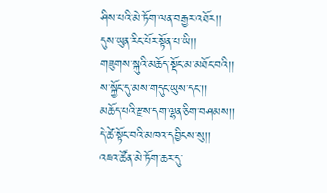ཤིས་པའི་མེ་ཏོག་ལན་བརྒྱར་འཐོར།།
དུས་ཡུན་རིང་པོར་སྟོན་པ་ཡི།།
གཟུགས་སྐུའི་མཆོད་སྡོང་མ་མཐོང་བའི།།
ས་སྐྱོང་དུ་མས་གདུང་ཡུས་དང་།།
མཆོད་པའི་རྫས་དག་ལྷན་ཅིག་བཤམས།།
དེ་ཚེ་སྟོང་བའི་མཁའ་དབྱིངས་སུ།།
འཇའ་ཚོན་མེ་ཏོག་ཆར་དུ་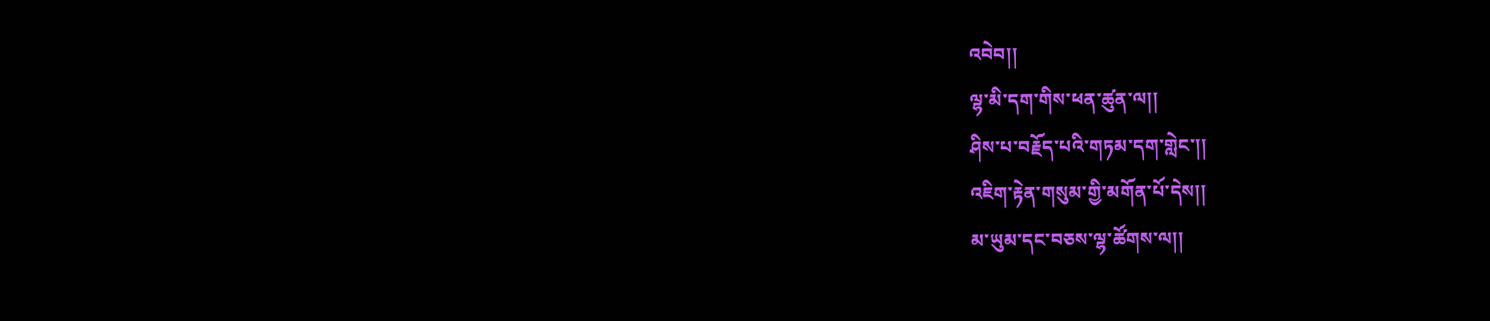འབེབ།།
ལྷ་མི་དག་གིས་ཕན་ཚུན་ལ།།
ཤིས་པ་བརྗོད་པའི་གཏམ་དག་གླེང་།།
འཇིག་རྟེན་གསུམ་གྱི་མགོན་པོ་དེས།།
མ་ཡུམ་དང་བཅས་ལྷ་ཚོགས་ལ།།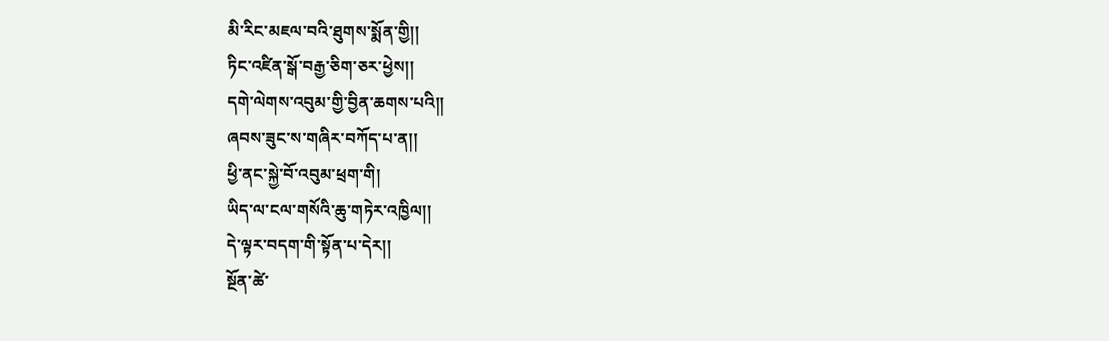མི་རིང་མཇལ་བའི་ཐུགས་སྨོན་གྱི།།
ཏིང་འཛིན་སྒོ་བརྒྱ་ཅིག་ཅར་ཕྱེས།།
དགེ་ལེགས་འབུམ་གྱི་བྱིན་ཆགས་པའི།།
ཞབས་ཟུང་ས་གཞིར་བཀོད་པ་ན།།
ཕྱི་ནང་སྐྱེ་བོ་འབུམ་ཕྲག་གི།
ཡིད་ལ་ངལ་གསོའི་ཆུ་གཏེར་འཁྱིལ།།
དེ་ལྟར་བདག་གི་སྟོན་པ་དེར།།
སྔོན་ཚེ་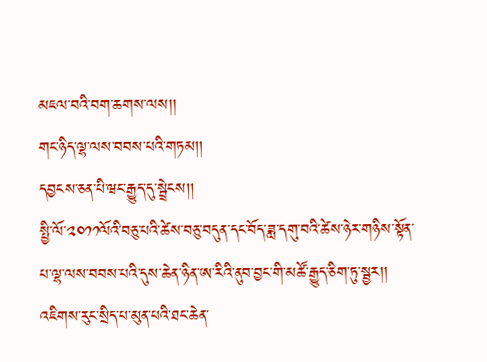མཇལ་བའི་བག་ཆགས་ལས།།
གང་ཉིད་ལྷ་ལས་བབས་པའི་གཏམ།།
དབྱངས་ཅན་པི་ཝང་རྒྱུད་དུ་སྦྲེངས།།
སྤྱི་ལོ་༢༠༡༡ལོའི་བཅུ་པའི་ཚེས་བཅུ་བདུན་དང་བོད་ཟླ་དགུ་བའི་ཚེས་ཉེར་གཉིས་སྟོན་པ་ལྷ་ལས་བབས་པའི་དུས་ཆེན་ཉིན་ཨ་རིའི་ནུབ་བྱང་གི་མཚོ་རྒྱུད་ཅིག་ཏུ་སྦྱར།།
འཇིགས་རུང་སྲིད་པ་མུན་པའི་ཐང་ཆེན་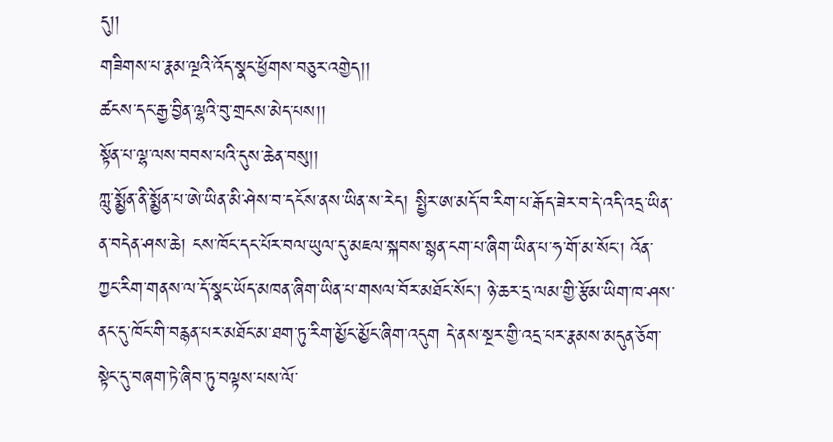དུ།།
གཟིགས་པ་རྣམ་ལྔའི་འོད་སྣང་ཕྱོགས་བཅུར་འགྱེད།།
ཚངས་དང་རྒྱ་བྱིན་ལྷའི་བུ་གྲངས་མེད་པས།།
སྟོན་པ་ལྷ་ལས་བབས་པའི་དུས་ཆེན་བསུ།།
ཀླུ་སྨྱོན་ནི་སྨྱོན་པ་ཨེ་ཡིན་མི་ཤེས་བ་དངོས་ནས་ཡིན་ས་རེད། སྤྱིར་ཨ་མདོ་བ་རིག་པ་རྒོད་ཟེར་བ་དེ་འདི་འདྲ་ཡིན་ན་བདེན་ཤས་ཆེ། ངས་ཁོང་དང་པོར་བལ་ཡུལ་དུ་མཇལ་སྐབས་སྙན་ངག་པ་ཞིག་ཡིན་པ་ཧ་གོ་མ་སོང་། འོན་ཀྱང་རིག་གནས་ལ་དོ་སྣང་ཡོད་མཁན་ཞིག་ཡིན་པ་གསལ་བོར་མཐོང་སོང་། ཉེ་ཆར་དྲ་ལམ་གྱི་རྩོམ་ཡིག་ཁ་ཤས་ནང་དུ་ཁོང་གི་བརྙན་པར་མཐོང་མ་ཐག་ཏུ་རིག་མྱོང་མྱོང་ཞིག་འདུག དེ་ནས་སྔར་གྱི་འདྲ་པར་རྣམས་མདུན་ཅོག་སྟེང་དུ་བཞག་ཏེ་ཞིབ་ཏུ་བལྟས་པས་ལོ་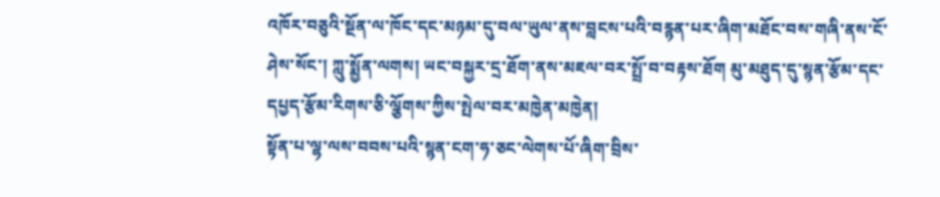འཁོར་བཅུའི་སྔོན་ལ་ཁོང་དང་མཉམ་དུ་བལ་ཡུལ་ནས་བླངས་པའི་བརྙན་པར་ཞིག་མཐོང་བས་གཞི་ནས་ངོ་ཤེས་སོང་། ཀླུ་སྨྱོན་ལགས། ཡང་བསྐྱར་དྲ་ཐོག་ནས་མཇལ་བར་སྤྲོ་བ་བརྟས་ཐོག མུ་མཐུད་དུ་སྙན་རྩོམ་དང་དཔྱད་རྩོམ་རིགས་ཅི་ལྕོགས་ཀྱིས་སྤེལ་བར་མཁྱེན་མཁྱེན།
སྟོན་པ་ལྷ་ལས་བབས་པའི་སྙན་ངག་ཧ་ཅང་ལེགས་པོ་ཞིག་བྲིས་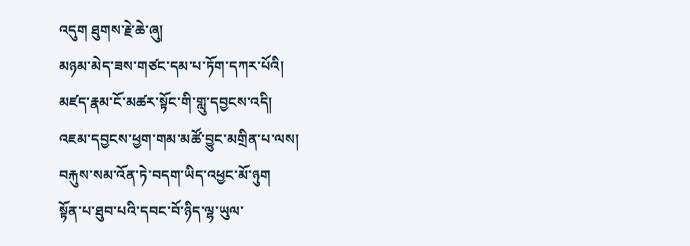འདུག ཐུགས་རྗེ་ཆེ་ཞུ།
མཉམ་མེད་ཟས་གཙང་དམ་པ་ཏོག་དཀར་པོའི།
མཛད་རྣམ་ངོ་མཚར་སྟོང་གི་གླུ་དབྱངས་འདི།
འཇམ་དབྱངས་ཕྱག་གམ་མཚོ་བྱུང་མགྲིན་པ་ལས།
བརྐུས་སམ་འོན་ཏེ་བདག་ཡིད་འཕྱང་མོ་ཉུག
སྟོན་པ་ཐུབ་པའི་དབང་བོ་ཉིད་ལྷ་ཡུལ་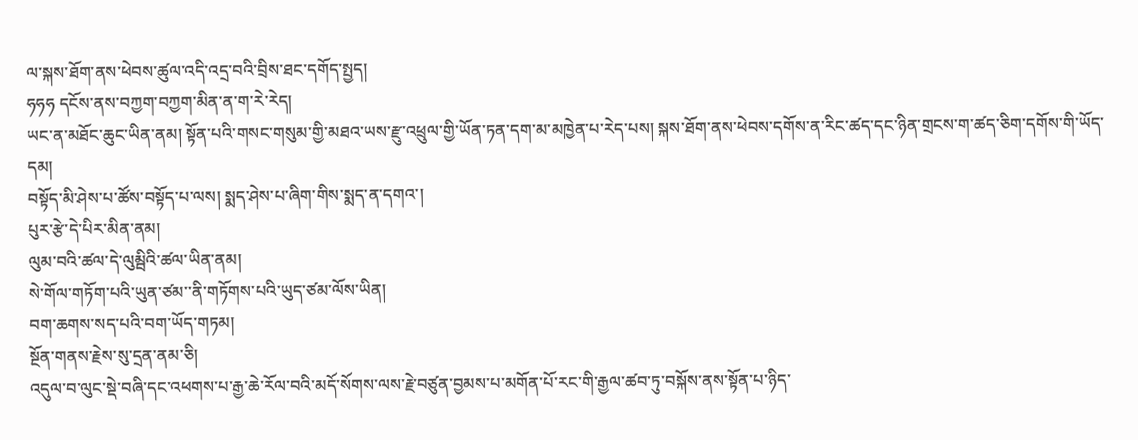ལ་སྐས་ཐོག་ནས་ཕེབས་ཚུལ་འདི་འདྲ་བའི་བྲིས་ཐང་དགོད་སྤྱད།
ཧཧཧ དངོས་ནས་བཀྱག་བཀྱག་མིན་ན་ག་རེ་རེད།
ཡང་ན་མཐོང་ཆུང་ཡིན་ནམ། སྟོན་པའི་གསང་གསུམ་གྱི་མཐའ་ཡས་རྫུ་འཕྲུལ་གྱི་ཡོན་ཏན་དག་མ་མཁྱེན་པ་རེད་པས། སྐས་ཐོག་ནས་ཕེབས་དགོས་ན་རིང་ཚད་དང་ཉིན་གྲངས་ག་ཚད་ཅིག་དགོས་གི་ཡོད་དམ།
བསྟོད་མི་ཤེས་པ་ཚོས་བསྟོད་པ་ལས། སྨད་ཤེས་པ་ཞིག་གིས་སྨད་ན་དགའ་།
པུར་རྩེ་དེ་པིར་མིན་ནམ།
ལུམ་བའི་ཚལ་དེ་ལུམྦིའི་ཚལ་ཡིན་ནམ།
སེ་གོལ་གཏོག་པའི་ཡུན་ཙམ་་ནི་གཏོགས་པའི་ཡུད་ཙམ་ལོས་ཡིན།
བག་ཆགས་སད་པའི་བག་ཡོད་གཏམ།
སྔོན་གནས་རྗེས་སུ་དྲན་ནམ་ཅི།
འདུལ་བ་ལུང་སྡེ་བཞི་དང་འཕགས་པ་རྒྱ་ཆེ་རོལ་བའི་མདོ་སོགས་ལས་རྗེ་བཙུན་བྱམས་པ་མགོན་པོ་རང་གི་རྒྱལ་ཚབ་ཏུ་བསྐོས་ནས་སྟོན་པ་ཉིད་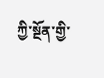ཀྱི་སྔོན་གྱི་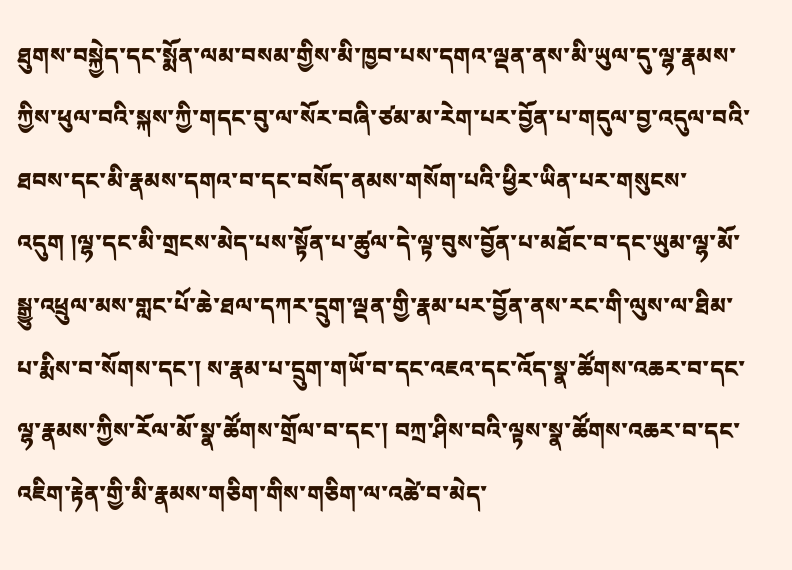ཐུགས་བསྐྱེད་དང་སྨོན་ལམ་བསམ་གྱིས་མི་ཁྱབ་པས་དགའ་ལྡན་ནས་མི་ཡུལ་དུ་ལྷ་རྣམས་ཀྱིས་ཕུལ་བའི་སྐས་ཀྱི་གདང་བུ་ལ་སོར་བཞི་ཙམ་མ་རེག་པར་བྱོན་པ་གདུལ་བྱ་འདུལ་བའི་ཐབས་དང་མི་རྣམས་དགའ་བ་དང་བསོད་ནམས་གསོག་པའི་ཕྱིར་ཡིན་པར་གསུངས་འདུག །ལྷ་དང་མི་གྲངས་མེད་པས་སྟོན་པ་ཚུལ་དེ་ལྟ་བུས་བྱོན་པ་མཐོང་བ་དང་ཡུམ་ལྷ་མོ་སྒྱུ་འཕྲུལ་མས་གླང་པོ་ཆེ་ཐལ་དཀར་དྲུག་ལྡན་གྱི་རྣམ་པར་བྱོན་ནས་རང་གི་ལུས་ལ་ཐིམ་པ་རྨིས་བ་སོགས་དང་། ས་རྣམ་པ་དྲུག་གཡོ་བ་དང་འཇའ་དང་འོད་སྣ་ཚོགས་འཆར་བ་དང་ལྷ་རྣམས་ཀྱིས་རོལ་མོ་སྣ་ཚོགས་གྲོལ་བ་དང་། བཀྲ་ཤིས་བའི་ལྟས་སྣ་ཚོགས་འཆར་བ་དང་འཇིག་རྟེན་གྱི་མི་རྣམས་གཅིག་གིས་གཅིག་ལ་འཚེ་བ་མེད་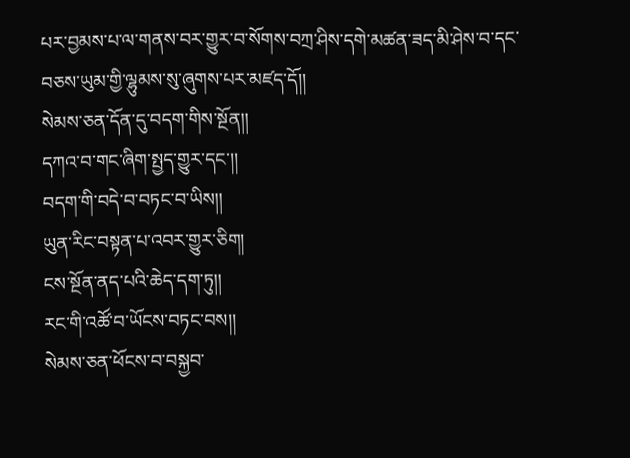པར་བྱམས་པ་ལ་གནས་བར་གྱུར་བ་སོགས་བཀྲ་ཤིས་དགེ་མཚན་ཟད་མི་ཤེས་བ་དང་བཅས་ཡུམ་གྱི་ལྷུམས་སུ་ཞུགས་པར་མཛད་དོ།།
སེམས་ཅན་དོན་དུ་བདག་གིས་སྔོན།།
དཀའ་བ་གང་ཞིག་སྤྱད་གྱུར་དང་།།
བདག་གི་བདེ་བ་བཏང་བ་ཡིས།།
ཡུན་རིང་བསྟན་པ་འབར་གྱུར་ཅིག།
ངས་སྔོན་ནད་པའི་ཆེད་དག་ཏུ།།
རང་གི་འཚོ་བ་ཡོངས་བཏང་བས།།
སེམས་ཅན་ཕོངས་བ་བསྐྱབ་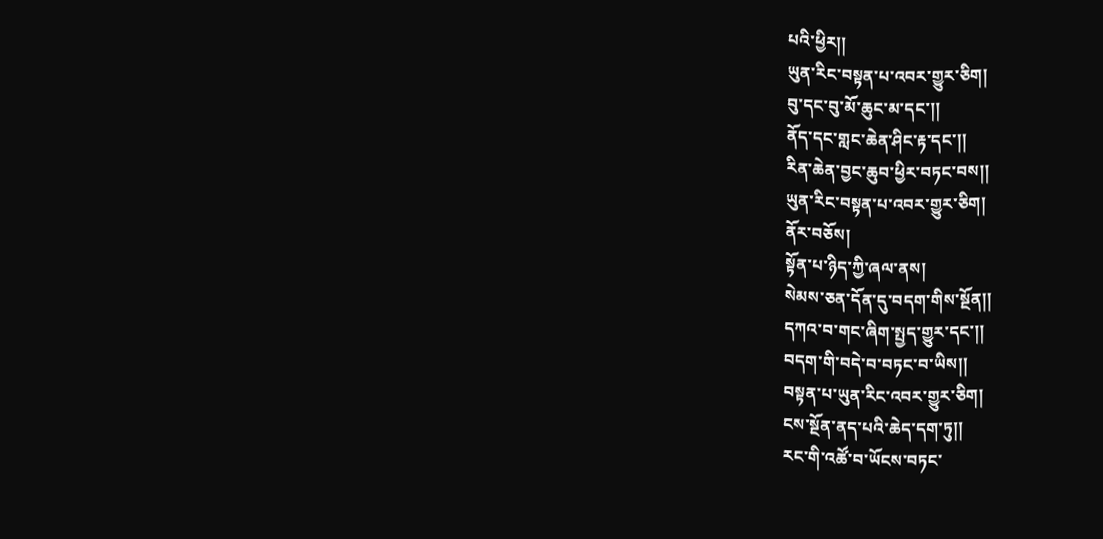པའི་ཕྱིར།།
ཡུན་རིང་བསྟན་པ་འབར་གྱུར་ཅིག།
བུ་དང་བུ་མོ་ཆུང་མ་དང་།།
ནོད་དང་གླང་ཆེན་ཤིང་རྟ་དང་།།
རིན་ཆེན་བྱང་ཆུབ་ཕྱིར་བཏང་བས།།
ཡུན་རིང་བསྟན་པ་འབར་གྱུར་ཅིག།
ནོར་བཅོས།
སྟོན་པ་ཉིད་ཀྱི་ཞལ་ནས།
སེམས་ཅན་དོན་དུ་བདག་གིས་སྔོན།།
དཀའ་བ་གང་ཞིག་སྤྱད་གྱུར་དང་།།
བདག་གི་བདེ་བ་བཏང་བ་ཡིས།།
བསྟན་པ་ཡུན་རིང་འབར་གྱུར་ཅིག།
ངས་སྔོན་ནད་པའི་ཆེད་དག་ཏུ།།
རང་གི་འཚོ་བ་ཡོངས་བཏང་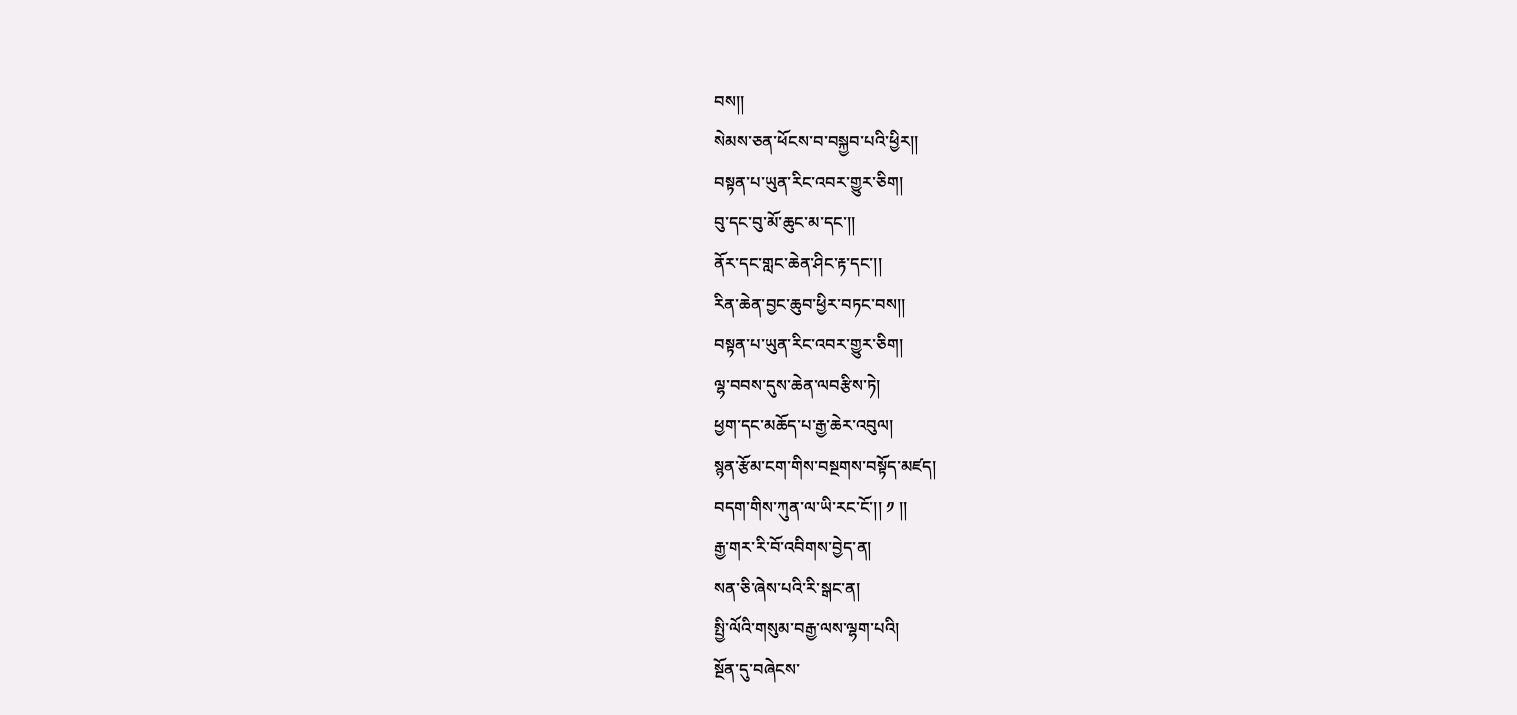བས།།
སེམས་ཅན་ཕོངས་བ་བསྐྱབ་པའི་ཕྱིར།།
བསྟན་པ་ཡུན་རིང་འབར་གྱུར་ཅིག།
བུ་དང་བུ་མོ་ཆུང་མ་དང་།།
ནོར་དང་གླང་ཆེན་ཤིང་རྟ་དང་།།
རིན་ཆེན་བྱང་ཆུབ་ཕྱིར་བཏང་བས།།
བསྟན་པ་ཡུན་རིང་འབར་གྱུར་ཅིག།
ལྷ་བབས་དུས་ཆེན་ལབརྩིས་ཏེ།
ཕྱག་དང་མཆོད་པ་རྒྱ་ཆེར་འབུལ།
སྙན་རྩོམ་ངག་གིས་བསྔགས་བསྟོད་མཛད།
བདག་གིས་ཀུན་ལ་ཡི་རང་ངོ་།། ༡ །།
རྒྱ་གར་རི་བོ་འབིགས་བྱེད་ན།
སན་ཅི་ཞེས་པའི་རི་སྒང་ན།
སྤྱི་ལོའི་གསུམ་བརྒྱ་ལས་ལྷག་པའི།
སྔོན་དུ་བཞེངས་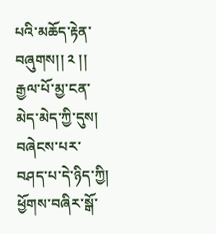པའི་མཆོད་རྟེན་བཞུགས།། ༢ །།
རྒྱལ་པོ་མྱ་ངན་མེད་མེད་ཀྱི་དུས།
བཞེངས་པར་བཤད་པ་དེ་ཉིད་ཀྱི།
ཕྱོགས་བཞིར་སྒོ་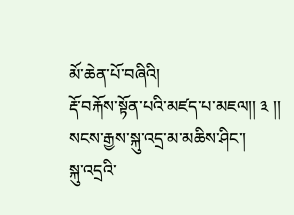མོ་ཆེན་པོ་བཞིའི།
རྡོ་བརྐོས་སྟོན་པའི་མཛད་པ་མཇལ།། ༣ །།
སངས་རྒྱས་སྐུ་འདྲ་མ་མཆིས་ཤིང་།
སྐུ་འདྲའི་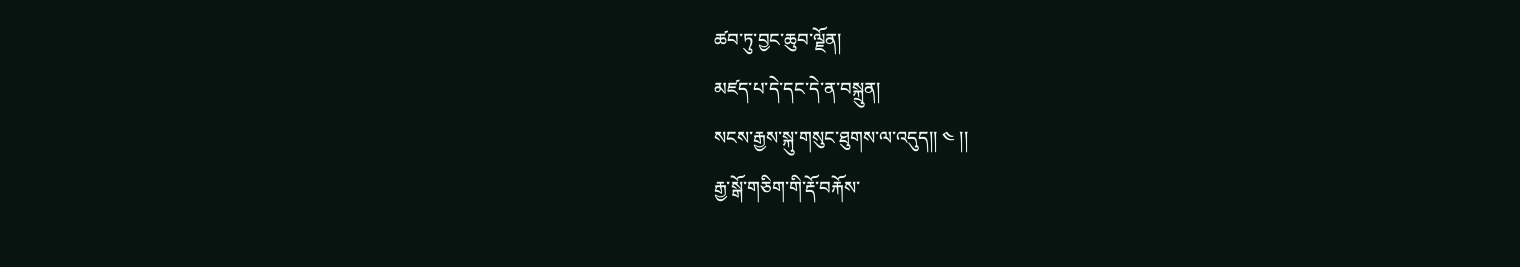ཚབ་ཏུ་བྱང་ཆུབ་ལྗོན།
མཛད་པ་དེ་དང་དེ་ན་བསྐྲུན།
སངས་རྒྱས་སྐུ་གསུང་ཐུགས་ལ་འདུད།། ༤ །།
རྒྱ་སྒོ་གཅིག་གི་རྡོ་བརྐོས་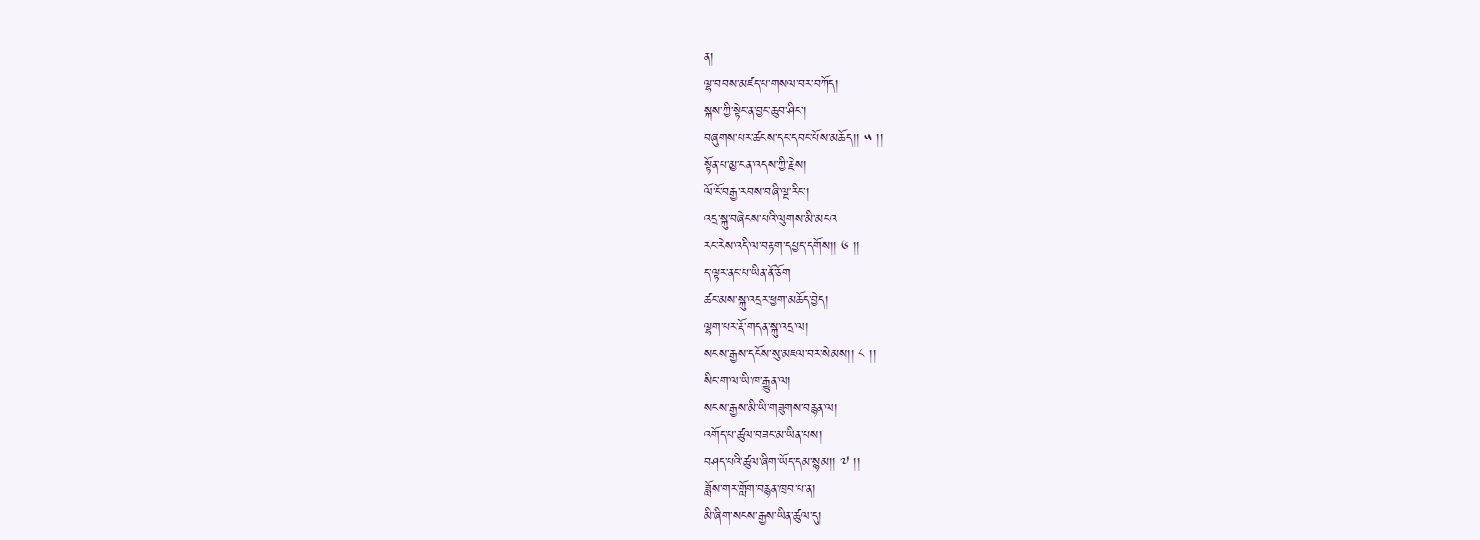ན།
ལྷ་བབས་མཛད་པ་གསལ་བར་བཀོད།
སྐས་ཀྱི་སྟེང་ན་བྱང་ཆུབ་ཤིང་།
བཞུགས་པར་ཚངས་དང་དབང་པོས་མཆོད།། ༥ །།
སྟོན་པ་མྱ་ངན་འདས་ཀྱི་རྗེས།
ལོ་ངོ་བརྒྱ་རབས་བཞི་ལྔ་རིང་།
འདྲ་སྐུ་བཞེངས་པའི་ལུགས་མི་མངའ
རང་རེས་འདི་ལ་བརྟག་དཔྱད་དགོས།། ༦ །།
ད་ལྟར་ནང་པ་ཡིན་ནོ་ཅོག
ཚང་མས་སྐུ་འདྲར་ཕྱག་མཆོད་བྱེད།
ལྷག་པར་རྡོ་གདན་སྐུ་འདྲ་ལ།
སངས་རྒྱས་དངོས་སུ་མཇལ་བར་སེམས།། ༨ །།
སིང་ག་ལ་ཡི་ཁ་རྒྱུན་ལ།
སངས་རྒྱས་མི་ཡི་གཟུགས་བརྙན་ལ།
འགོད་པ་ཚུལ་བཟང་མ་ཡིན་པས།
བཤད་པའི་ཚུལ་ཞིག་ཡོད་དམ་སྙམ།། ༧ །།
ཟློས་གར་གློག་བརྙན་ཁྲབ་པ་ན།
མི་ཞིག་སངས་རྒྱས་ཡིན་ཚུལ་དུ།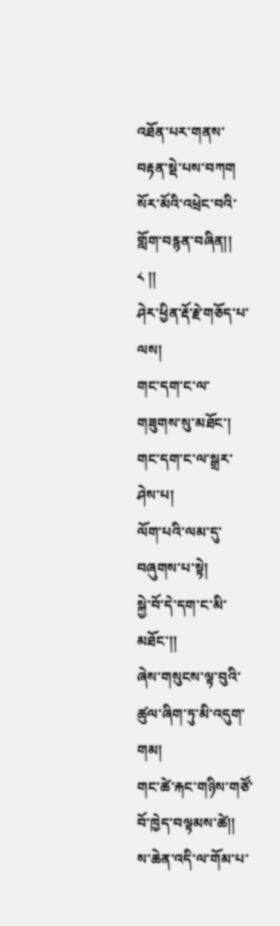འཐོན་པར་གནས་བརྟན་སྡེ་པས་བཀག
སོར་མོའི་འཕྲེང་བའི་གློག་བརྙན་བཞིན།། ༨ །།
ཤེར་ཕྱིན་རྡོ་རྗེ་གཅོད་པ་ལས།
གང་དག་ང་ལ་གཟུགས་སུ་མཐོང་།
གང་དག་ང་ལ་སྒྲར་ཤེས་པ།
ལོག་པའི་ལམ་དུ་བཞུགས་པ་སྟེ།
སྐྱེ་བོ་དེ་དག་ང་མི་མཐོང་།།
ཞེས་གསུངས་ལྟ་བུའི་ཚུལ་ཞིག་ཏུ་མི་འདུག་གམ།
གང་ཚེ་རྐང་གཉིས་གཙོ་བོ་ཁྱེད་བལྟམས་ཚེ།།
ས་ཆེན་འདི་ལ་གོམ་པ་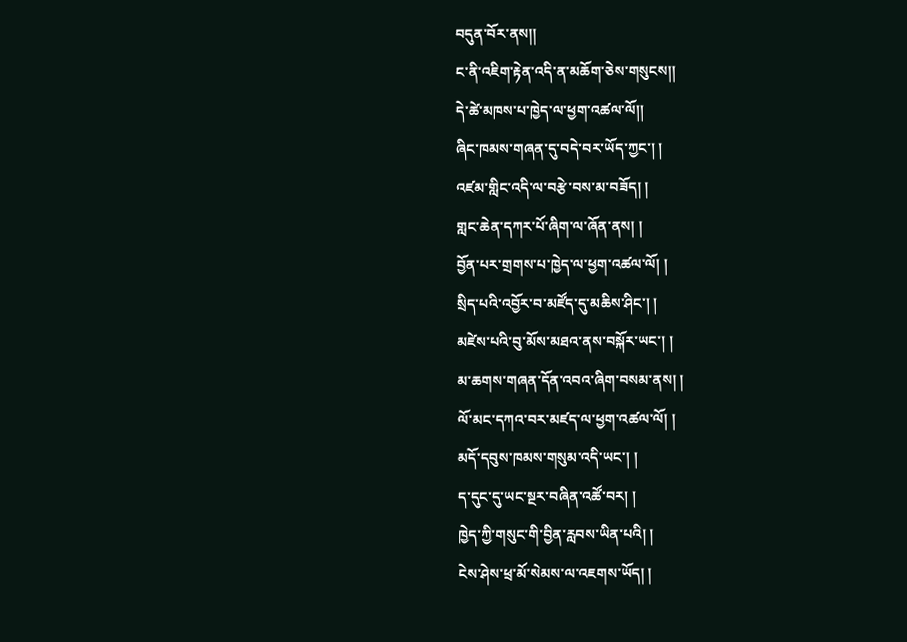བདུན་བོར་ནས།།
ང་ནི་འཇིག་རྟེན་འདི་ན་མཆོག་ཅེས་གསུངས།།
དེ་ཚེ་མཁས་པ་ཁྱེད་ལ་ཕྱག་འཚལ་ལོ།།
ཞིང་ཁམས་གཞན་དུ་བདེ་བར་ཡོད་ཀྱང་། །
འཛམ་གླིང་འདི་ལ་བརྩེ་བས་མ་བཟོད། །
གླང་ཆེན་དཀར་པོ་ཞིག་ལ་ཞོན་ནས། །
བྱོན་པར་གྲགས་པ་ཁྱེད་ལ་ཕྱག་འཚལ་ལོ། །
སྲིད་པའི་འབྱོར་བ་མཛོད་དུ་མཆིས་ཤིང་། །
མཛེས་པའི་བུ་མོས་མཐའ་ནས་བསྐོར་ཡང་། །
མ་ཆགས་གཞན་དོན་འབའ་ཞིག་བསམ་ནས། །
ལོ་མང་དཀའ་བར་མཛད་ལ་ཕྱག་འཚལ་ལོ། །
མདོ་དབུས་ཁམས་གསུམ་འདི་ཡང་། །
ད་དུང་དུ་ཡང་སྔར་བཞིན་འཚོ་བར། །
ཁྱེད་ཀྱི་གསུང་གི་བྱིན་རླབས་ཡིན་པའི། །
ངེས་ཤེས་ཕྲ་མོ་སེམས་ལ་འཇགས་ཡོད། །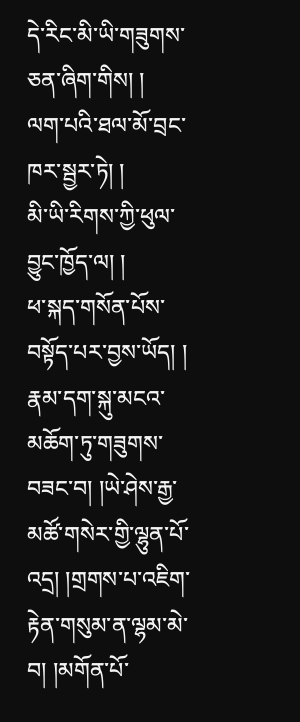དེ་རིང་མི་ཡི་གཟུགས་ཅན་ཞིག་གིས། །
ལག་པའི་ཐལ་མོ་བྲང་ཁར་སྦྱར་ཏེ། །
མི་ཡི་རིགས་ཀྱི་ཕུལ་བྱུང་ཁྱོད་ལ། །
ཕ་སྐད་གསོན་པོས་བསྟོད་པར་བྱས་ཡོད། །
རྣམ་དག་སྐུ་མངའ་མཆོག་ཏུ་གཟུགས་བཟང་བ། །ཡེ་ཤེས་རྒྱ་མཚོ་གསེར་གྱི་ལྷུན་པོ་འདྲ། །གྲགས་པ་འཇིག་རྟེན་གསུམ་ན་ལྷམ་མེ་བ། །མགོན་པོ་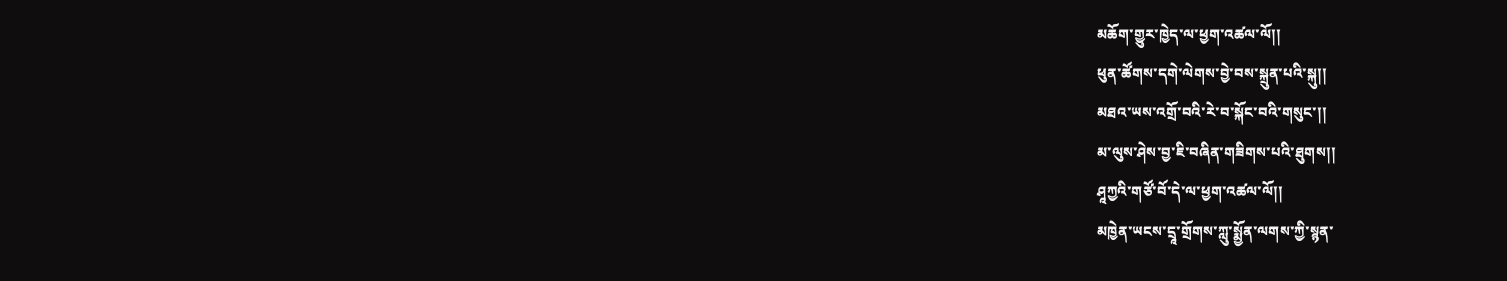མཆོག་གྱུར་ཁྱེད་ལ་ཕྱག་འཚལ་ལོ།།
ཕུན་ཚོགས་དགེ་ལེགས་བྱེ་བས་སྐྲུན་པའི་སྐུ།།
མཐའ་ཡས་འགྲོ་བའི་རེ་བ་སྐོང་བའི་གསུང་།།
མ་ལུས་ཤེས་བྱ་ཇི་བཞིན་གཟིགས་པའི་ཐུགས།།
ཤཱཀྱའི་གཙོ་བོ་དེ་ལ་ཕྱག་འཚལ་ལོ།།
མཁྱེན་ཡངས་དྲཱ་གྲོགས་ཀླུ་སྨྱོན་ལགས་ཀྱི་སྙན་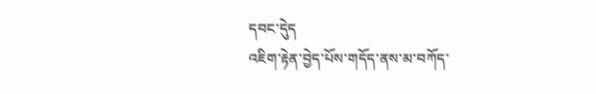དབང་དེུད
འཇིག་རྟེན་བྱེད་པོས་གདོད་ནས་མ་བཀོད་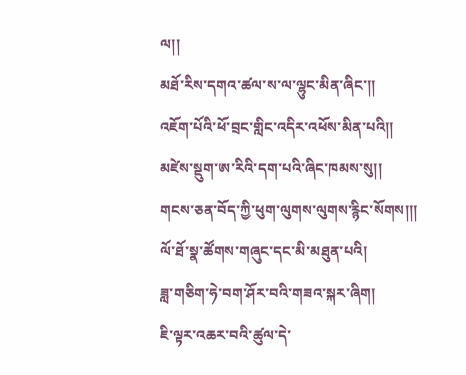ལ།།
མཐོ་རིས་དགའ་ཚལ་ས་ལ་ལྷུང་མིན་ཞིང་།།
འཇོག་པོའི་ཕོ་བྲང་གླིང་འདིར་འཕོས་མིན་པའི།།
མཛེས་སྡུག་ཨ་རིའི་དག་པའི་ཞིང་ཁམས་སུ།།
གངས་ཅན་བོད་ཀྱི་ཕུག་ལུགས་ལུགས་རྙིང་སོགས།།།
ལོ་ཐོ་སྣ་ཚོགས་གཞུང་དང་མི་མཐུན་པའི།
ཟླ་གཅིག་ཧེ་བག་ཤོར་བའི་གཟའ་སྐར་ཞིག།
ཇི་ལྟར་འཆར་བའི་ཚུལ་དེ་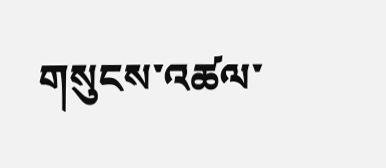གསུངས་འཚལ་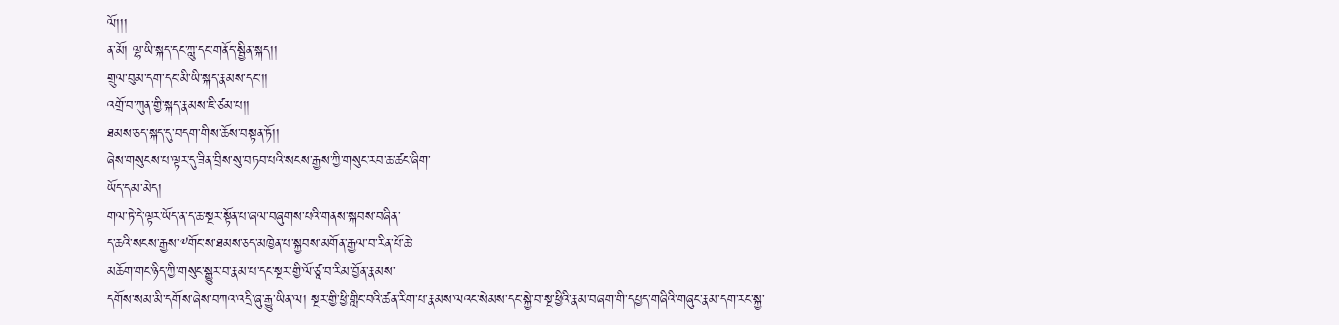ལོ།།།
ན་མོ། ལྷ་ཡི་སྐད་དང་ཀླུ་དང་གནོད་སྦྱིན་སྐད།།
གྲུལ་བུམ་དག་དང་མི་ཡི་སྐད་རྣམས་དང་།།
འགྲོ་བ་ཀུན་གྱི་སྐད་རྣམས་ཇི་ཙམ་པ།།
ཐམས་ཅད་སྐད་དུ་བདག་གིས་ཆོས་བསྟན་ཏོ།།
ཞེས་གསུངས་པ་ལྟར་དུ་ཟིན་བྲིས་སུ་བཏབ་པའི་སངས་རྒྱས་ཀྱི་གསུང་རབ་ཆ་ཚང་ཞིག་
ཡོད་དམ་མེད།
གལ་ཏེ་དེ་ལྟར་ཡོད་ན་ད་ཆ་སྔར་སྟོན་པ་ཞལ་བཞུགས་པའི་གནས་སྐབས་བཞིན་
ད་ཆའི་སངས་རྒྱས་༸གོང་ས་ཐམས་ཅད་མཁྱེན་པ་སྐྱབས་མགོན་རྒྱལ་བ་རིན་པོ་ཆེ་
མཆོག་གང་ཉིད་ཀྱི་གསུང་སྒྱུར་བ་རྣམ་པ་དང་སྔར་གྱི་ལོ་ཙཱ་བ་རིམ་བྱོན་རྣམས་
དགོས་སམ་མི་དགོས་ཞེས་བཀའ་འདྲི་ཞུ་རྒྱུ་ཡིན་ལ། སྔར་གྱི་ཕྱི་གླིང་བའི་ཚན་རིག་པ་རྣམས་ལའང་སེམས་དང་སྐྱེ་བ་སྔ་ཕྱིའི་རྣམ་བཞག་གི་དཔྱད་གཞིའི་གཞུང་རྣམ་དག་རང་སྐྱ་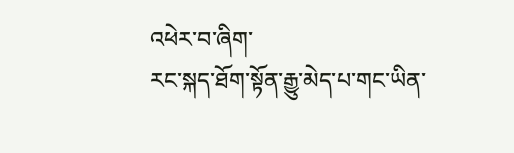འཕེར་བ་ཞིག་
རང་སྐད་ཐོག་སྟོན་རྒྱུ་མེད་པ་གང་ཡིན་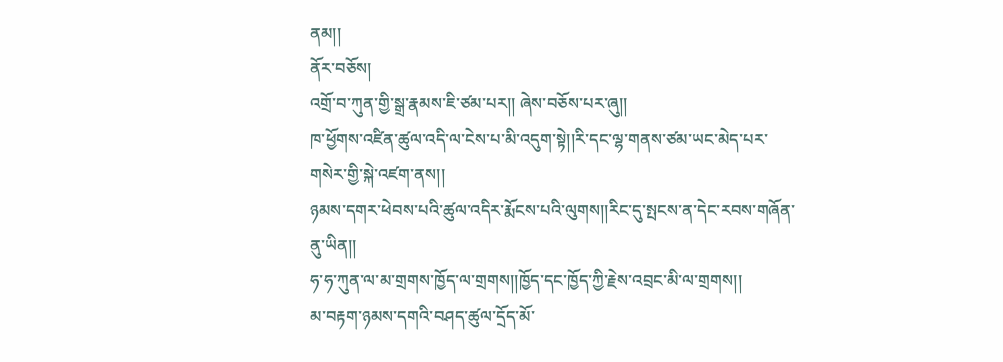ནམ།།
ནོར་བཅོས།
འགྲོ་བ་ཀུན་གྱི་སྒྲ་རྣམས་ཇི་ཙམ་པར།། ཞེས་བཅོས་པར་ཞུ།།
ཁ་ཕྱོགས་འཛིན་ཚུལ་འདི་ལ་ངེས་པ་མི་འདུག་སྟེ།།རི་དང་ལྷ་གནས་ཙམ་ཡང་མེད་པར་གསེར་གྱི་སྐེ་འཛག་ནས།།
ཉམས་དགར་ཕེབས་པའི་ཚུལ་འདིར་རྨོངས་པའི་ལུགས།།རིང་དུ་སྤངས་ན་དེང་རབས་གཞོན་ནུ་ཡིན།།
ཧ་ཧ་ཀུན་ལ་མ་གྲགས་ཁྱོད་ལ་གྲགས།།ཁྱོད་དང་ཁྱོད་ཀྱི་རྗེས་འབྲང་མི་ལ་གྲགས།།
མ་བརྟག་ཉམས་དགའི་བཤད་ཚུལ་དྲོད་མོ་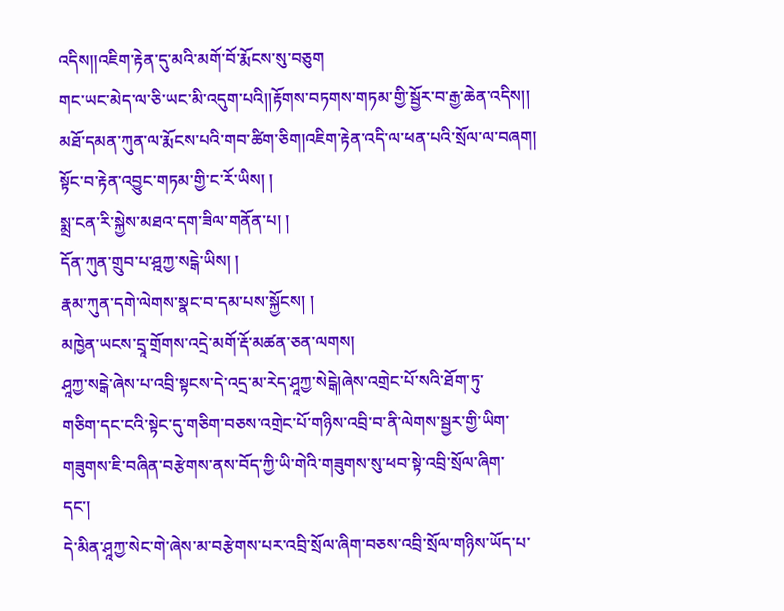འདིས།།འཇིག་རྟེན་དུ་མའི་མགོ་བོ་རྨོངས་སུ་བཅུག
གང་ཡང་མེད་ལ་ཅི་ཡང་མི་འདུག་པའི།།རྟོགས་བཏགས་གཏམ་གྱི་སྦྱོར་བ་རྒྱ་ཆེན་འདིས།།
མཐོ་དམན་ཀུན་ལ་རྨོངས་པའི་གབ་ཚིག་ཅིག།འཇིག་རྟེན་འདི་ལ་ཕན་པའི་སྲོལ་ལ་བཞག།
སྟོང་བ་རྟེན་འབྱུང་གཏམ་གྱི་ང་རོ་ཡིས། །
སྨྲ་ངན་རི་སྐྱེས་མཐའ་དག་ཟིལ་གནོན་པ། །
དོན་ཀུན་གྲུབ་པ་ཤྰཀྱ་སངྒེ་ཡིས། །
རྣམ་ཀུན་དགེ་ལེགས་སྣང་བ་དམ་པས་སྐྱོངས། །
མཁྱེན་ཡངས་དྲཱ་གྲོགས་འདྲེ་མགོ་རྡོ་མཚན་ཅན་ལགས།
ཤཱཀྱ་སངྒེ་ཞེས་པ་འབྲི་སྟངས་དེ་འདྲ་མ་རེད་ཤཱཀྱ་སེངྒེ།ཞེས་འགྲེང་པོ་སའི་ཐོག་ཏུ་
གཅིག་དང་ངའི་སྟེང་དུ་གཅིག་བཅས་འགྲེང་པོ་གཉིས་འབྲི་བ་ནི་ལེགས་སྦྱར་གྱི་ཡིག་
གཟུགས་ཇི་བཞིན་བརྩེགས་ནས་བོད་ཀྱི་ཡི་གེའི་གཟུགས་སུ་ཕབ་སྟེ་འབྲི་སྲོལ་ཞིག་
དང་།
དེ་མིན་ཤཱཀྱ་སེང་གེ་ཞེས་མ་བརྩེགས་པར་འབྲི་སྲོལ་ཞིག་བཅས་འབྲི་སྲོལ་གཉིས་ཡོད་པ་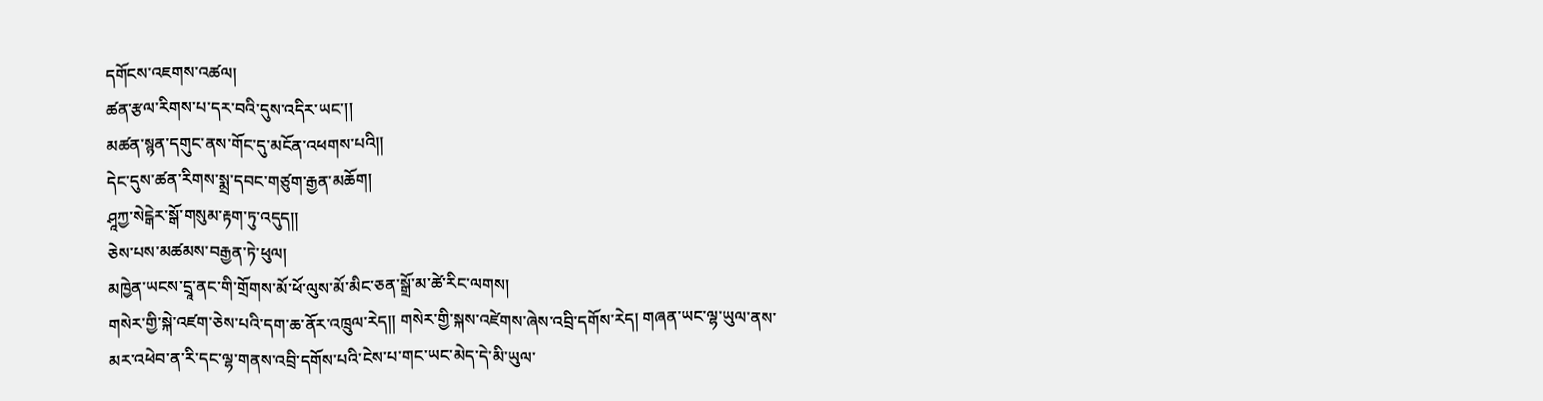དགོངས་འཇགས་འཚལ།
ཚན་རྩལ་རིགས་པ་དར་བའི་དུས་འདིར་ཡང་།།
མཚན་སྙན་དགུང་ནས་གོང་དུ་མངོན་འཕགས་པའི།།
དེང་དུས་ཚན་རིགས་སྨྲ་དབང་གཙུག་རྒྱན་མཆོག།
ཤཱཀྱ་སེངྒེར་སྒོ་གསུམ་རྟག་ཏུ་འདུད།།
ཅེས་པས་མཚམས་བརྒྱན་ཏེ་ཕུལ།
མཁྱེན་ཡངས་དྲཱ་ནང་གི་གྲོགས་མོ་ཕོ་ལུས་མོ་མིང་ཅན་སྒྲོ་མ་ཚེ་རིང་ལགས།
གསེར་གྱི་སྐེ་འཛག་ཅེས་པའི་དག་ཆ་ནོར་འཁྲུལ་རེད།། གསེར་གྱི་སྐས་འཛེགས་ཞེས་འབྲི་དགོས་རེད། གཞན་ཡང་ལྷ་ཡུལ་ནས་མར་འཕེབ་ན་རི་དང་ལྷ་གནས་འབྲི་དགོས་པའི་ངེས་པ་གང་ཡང་མེད་དེ་མི་ཡུལ་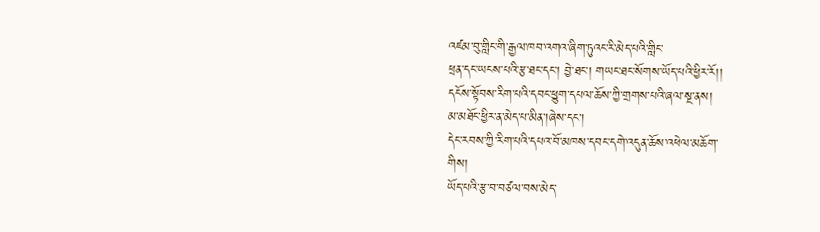འཛམ་བུ་གླིང་གི་རྒྱལ་ཁབ་འགའ་ཞིག་ཏུའང་རི་མེད་པའི་གླིང་
ཕྲན་དང་ཡངས་པའི་རྩ་ཐང་དང་། བྱེ་ཐང་། གཡང་ཐང་སོགས་ཡོད་པའི་ཕྱིར་རོ།།
དངོས་སྟོབས་རིག་པའི་དབང་ཕྱུག་དཔལ་ཆོས་ཀྱི་གྲགས་པའི་ཞལ་སྔ་ནས།
མ་མཐོང་ཕྱིར་ན་མེད་པ་མིན་།ཞེས་དང་།
དེང་རབས་ཀྱི་རིག་པའི་དཔའ་བོ་མཁས་དབང་དགེ་འདུན་ཆོས་འཕེལ་མཆོག་
གིས།
ཡོད་པའི་རྩ་བ་བཙལ་བས་མེད་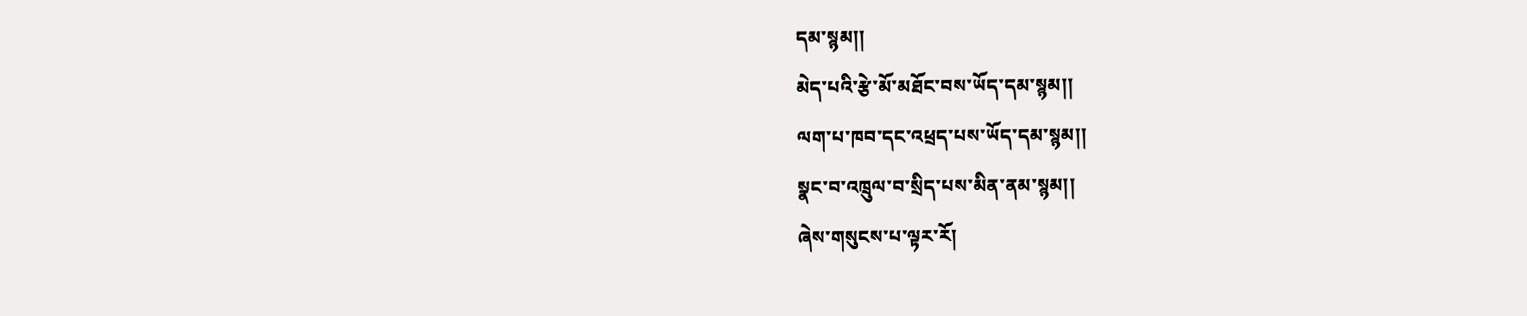དམ་སྙམ།།
མེད་པའི་རྩེ་མོ་མཐོང་བས་ཡོད་དམ་སྙམ།།
ལག་པ་ཁབ་དང་འཕྲད་པས་ཡོད་དམ་སྙམ།།
སྣང་བ་འཁྲུལ་བ་སྲིད་པས་མིན་ནམ་སྙམ།།
ཞེས་གསུངས་པ་ལྟར་རོ།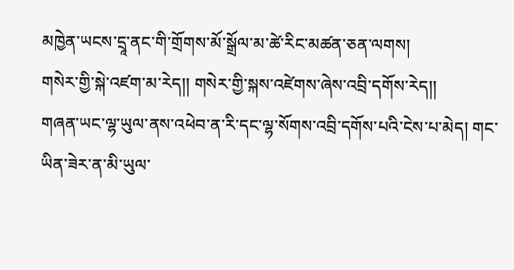མཁྱེན་ཡངས་དྲཱ་ནང་གི་གྲོགས་མོ་སྒྲོལ་མ་ཚེ་རིང་མཚན་ཅན་ལགས།
གསེར་གྱི་སྐེ་འཛག་མ་རེད།། གསེར་གྱི་སྐས་འཛེགས་ཞེས་འབྲི་དགོས་རེད།།
གཞན་ཡང་ལྷ་ཡུལ་ནས་འཕེབ་ན་རི་དང་ལྷ་སོགས་འབྲི་དགོས་པའི་ངེས་པ་མེད། གང་ཡིན་ཟེར་ན་མི་ཡུལ་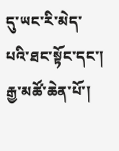དུ་ཡང་རི་མེད་པའི་ཐང་སྟོང་དང་། རྒྱ་མཚོ་ཆེན་པོ་།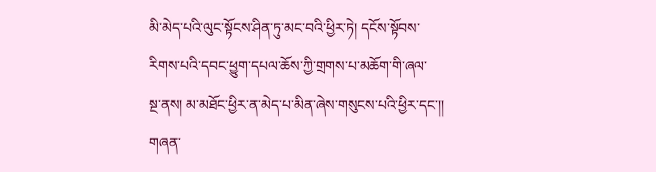མི་མེད་པའི་ལུང་སྟོངས་ཤིན་ཏུ་མང་བའི་ཕྱིར་ཏེ། དངོས་སྟོབས་རིགས་པའི་དབང་ཕྱུག་དཔལ་ཆོས་ཀྱི་གྲགས་པ་མཆོག་གི་ཞལ་
སྔ་ནས། མ་མཐོང་ཕྱིར་ན་མེད་པ་མིན་ཞེས་གསུངས་པའི་ཕྱིར་དང་།།
གཞན་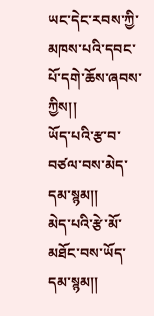ཡང་དེང་རབས་ཀྱི་མཁས་པའི་དབང་པོ་དགེ་ཆོས་ཞབས་ཀྱིས།།
ཡོད་པའི་རྩ་བ་བཙལ་བས་མེད་དམ་སྙམ།།
མེད་པའི་རྩེ་མོ་མཐོང་བས་ཡོད་དམ་སྙམ།།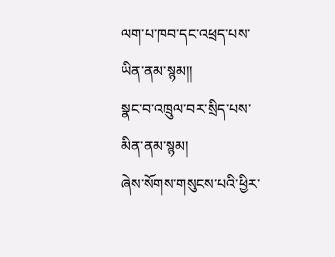ལག་པ་ཁབ་དང་འཕྲད་པས་ཡིན་ནམ་སྙམ།།
སྣང་བ་འཁྲུལ་བར་སྲིད་པས་མིན་ནམ་སྙམ།
ཞེས་སོགས་གསུངས་པའི་ཕྱིར་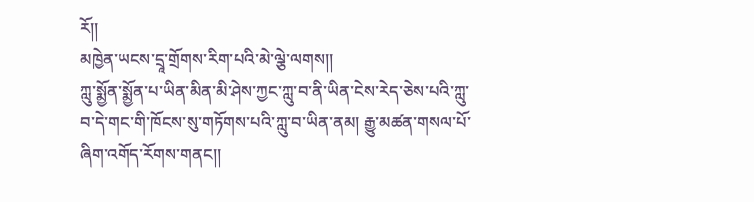རོ།།
མཁྱེན་ཡངས་དྲཱ་གྲོགས་རིག་པའི་མེ་ལྕེ་ལགས།།
ཀླུ་སྨྱོན་སྨྱོན་པ་ཡིན་མིན་མི་ཤེས་ཀྱང་ཀླུ་བ་ནི་ཡིན་ངེས་རེད་ཅེས་པའི་ཀླུ་བ་དེ་གང་གི་ཁོངས་སུ་གཏོགས་པའི་ཀླུ་བ་ཡིན་ནམ། རྒྱུ་མཚན་གསལ་པོ་ཞིག་འགོད་རོགས་གནང།།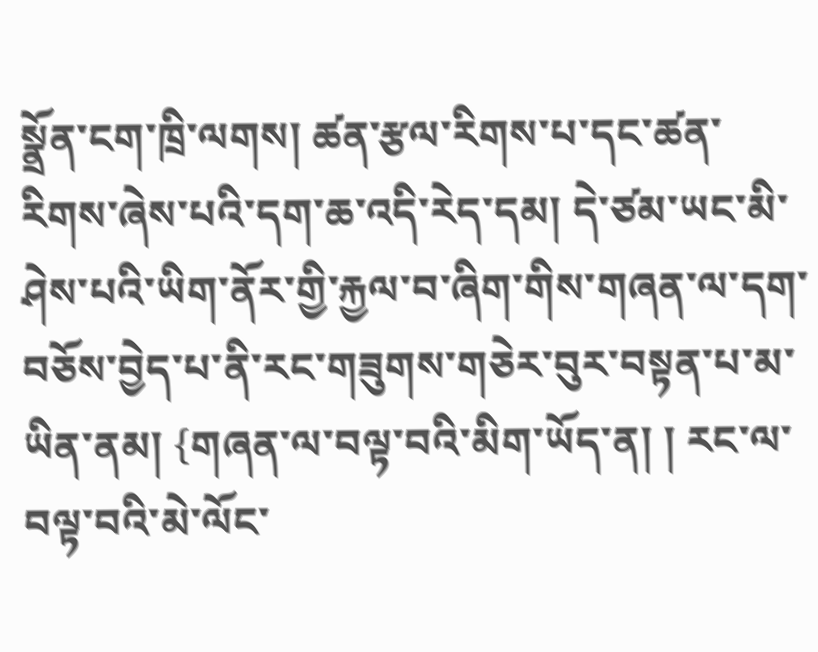སྣྲོན་ངག་ཁྲི་ལགས། ཚན་རྩལ་རིགས་པ་དང་ཚན་རིགས་ཞེས་པའི་དག་ཆ་འདི་རེད་དམ། དེ་ཙམ་ཡང་མི་ཤེས་པའི་ཡིག་ནོར་གྱི་རྐྱལ་བ་ཞིག་གིས་གཞན་ལ་དག་བཅོས་བྱེད་པ་ནི་རང་གཟུགས་གཅེར་བུར་བསྟན་པ་མ་ཡིན་ནམ། {གཞན་ལ་བལྟ་བའི་མིག་ཡོད་ན། ། རང་ལ་བལྟ་བའི་མེ་ལོང་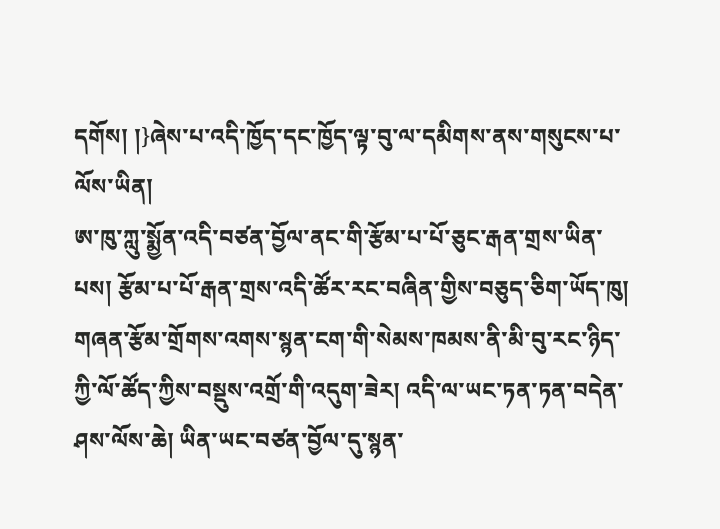དགོས། །}ཞེས་པ་འདི་ཁྱོད་དང་ཁྱོད་ལྟ་བུ་ལ་དམིགས་ནས་གསུངས་པ་ལོས་ཡིན།
ཨ་ཁུ་ཀླུ་སྨྱོན་འདི་བཙན་བྱོལ་ནང་གི་རྩོམ་པ་པོ་ཅུང་རྒན་གྲས་ཡིན་པས། རྩོམ་པ་པོ་རྒན་གྲས་འདི་ཚོར་རང་བཞིན་གྱིས་བཅུད་ཅིག་ཡོད་ཁུ། གཞན་རྩོམ་གྲོགས་འགས་སྙན་ངག་གི་སེམས་ཁམས་ནི་མི་བུ་རང་ཉིད་ཀྱི་ལོ་ཚོད་ཀྱིས་བསྡུས་འགྲོ་གི་འདུག་ཟེར། འདི་ལ་ཡང་ཏན་ཏན་བདེན་ཤས་ལོས་ཆེ། ཡིན་ཡང་བཙན་བྱོལ་དུ་སྙན་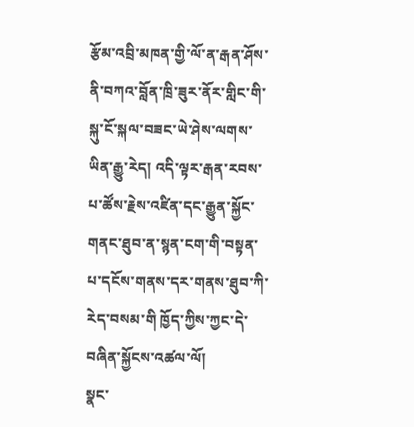རྩོམ་འབྲི་མཁན་གྱི་ལོ་ན་རྒན་ཤོས་ནི་བཀའ་བློན་ཁྲི་ཟུར་ནོར་གླིང་གི་སྐུ་ངོ་སྐལ་བཟང་ཡེ་ཤེས་ལགས་ཡིན་རྒྱུ་རེད། འདི་ལྟར་རྒན་རབས་པ་ཚོས་རྗེས་འཛིན་དང་རྒྱུན་སྐྱོང་གནང་ཐུབ་ན་སྙན་ངག་གི་བསྟན་པ་དངོས་གནས་དར་གནས་ཐུབ་ཀི་རེད་བསམ་གི ཁྱོད་ཀྱིས་ཀྱང་དེ་བཞིན་སྐྱོངས་འཚལ་ལོ།
སྣང་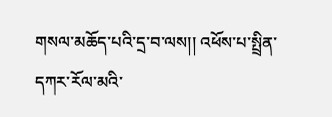གསལ་མཆོད་པའི་དྲ་བ་ལས།། འཕོས་པ་སྤྲིན་དཀར་རོལ་མའི་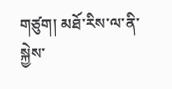གཙུག། མཐོ་རིས་ལ་ནི་སྐྱེས་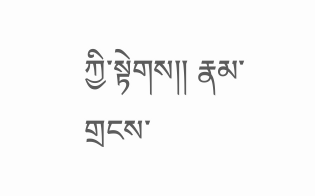ཀྱི་སྟེགས།། རྣམ་གྲངས་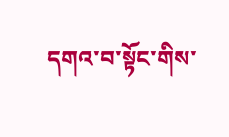དགའ་བ་སྟོང་གིས་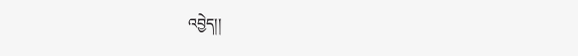འབྱེད།།